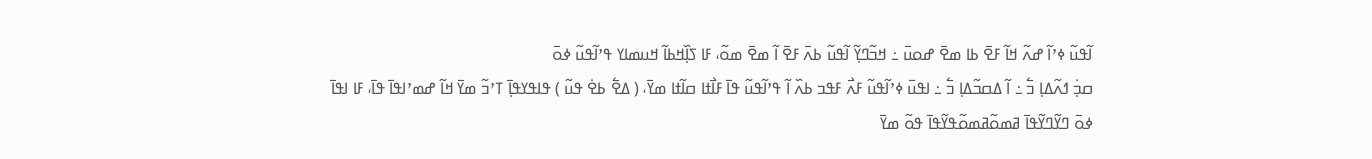ߊ߬ߟߎ߬ ߦߴߊ߬ ߝߍ߬ ߞߊ߬ ߓߐ߫ ߕߊ ߘߐ߫ ߝߋߎ߫ ߸ ߞߏ߬ߣߌ߲߬ ߊ߬ߟߎ߬ ߕߍ߫ ߓߐ߫ ߊ߬ ߘߐ߫ ߘߋ߬، ߓߊ ߖߊ߲߰ߞߕߊ߬ ߞߎߘߊߌ ߟߴߊ߬ߟߎ߬ ߦߋ߫
ߛߏ߲߭ ߗߍ߬ߡߊ߲ ߏ߱ ߸ ߊ߬ ߡߛߏ߬ߡߊ߲ ߏ߱ ߸ ߊߟߎ߫ ߦߴߊ߬ߟߎ߬ ߓߍ߯ ߓߟߏ ߕߍ߰ ߊ߬ ߟߴߊ߬ߟߎ߬ ߟߊ߫ ߓߊ߯ߙߊ ߛߊ߬ߙߊ ߘߌ߫، ( ߡߐ߱ ߕߐ߭ ߟߎ߬ ) ߟߊߟߌߟߊ߲߫ ߠߴߏ߬ ߘߌ߫ ߞߊ߬ ߝߘߴߊߟߊ߫ ߟߊ߫، ߓߊ ߊߟߊ߫ ߦߋ߫ ߣߌ߬ߣߌ߬ߟߊ߫ ߥߘߋ߬ߥߘߋ߬ߟߌ߬ߟߊ߫ ߟߋ߬ ߘߌ߫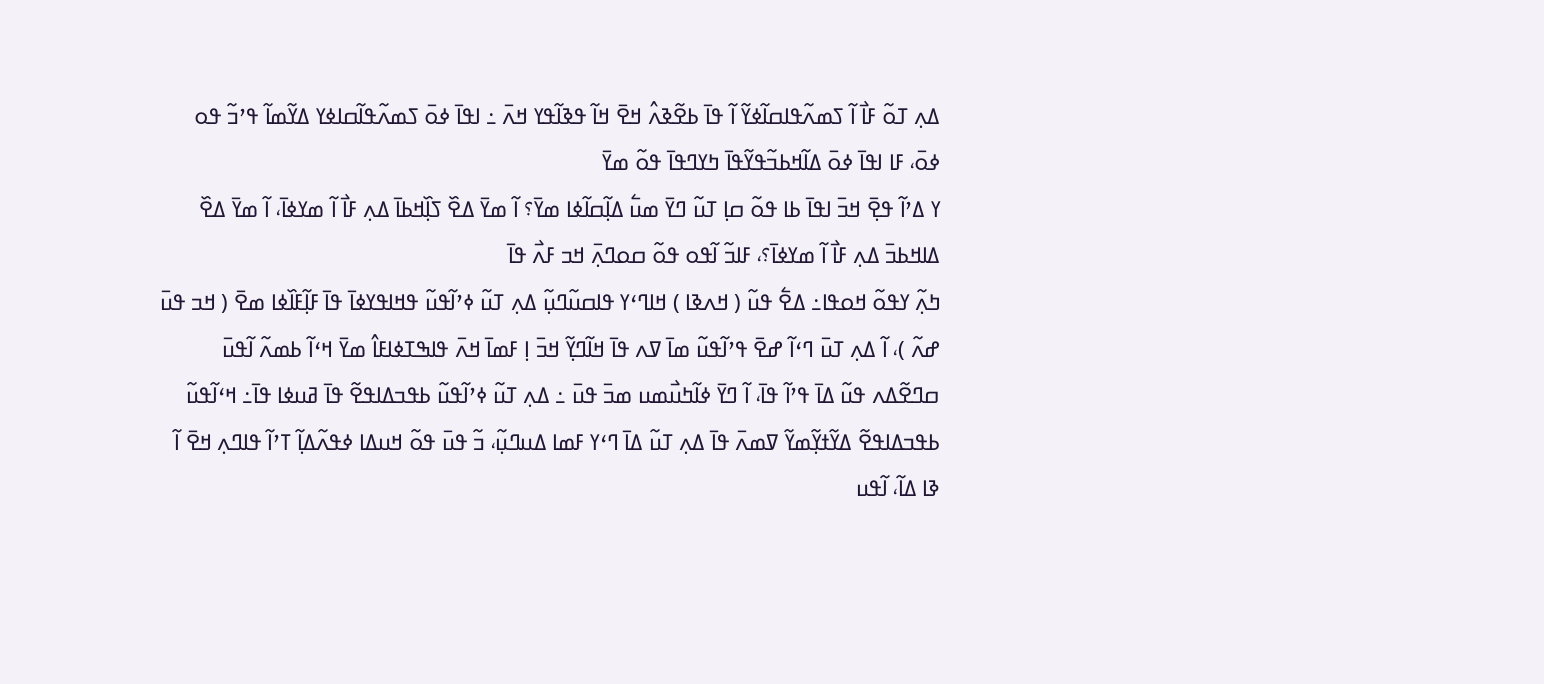ߡߍ߲ ߠߋ߬ ߓߊ߯ ߊ߬ ߖߘߍ߬ߟߊߛߊ߬ߦߌ߬ ߊ߬ ߟߊ߫ ߕߐ߬ߢߍ߮ ߞߐ߫ ߞߊ߬ ߟߢߊ߬ߟߌ ߞߍ߫ ߸ ߊߟߊ߫ ߦߋ߫ ߖߘߍ߬ߟߊ߬ߛߊߦߌ ߡߌ߬ߘߊ߬ ߟߴߏ߬ ߟߋ ߦߋ߫، ߓߊ ߊߟߊ߫ ߦߋ߫ ߡߊ߬ߞߕߏ߬ߟߌ߬ߟߊ߫ ߤߌߣߟߊ߫ ߟߋ߬ ߘߌ߫
ߌ ߡߴߊ߬ ߟߐ߲߫ ߞߏ߫ ߊߟߊ߫ ߕߊ ߟߋ߬ ߛߊ߲ ߠߎ߬ ߣߌ߫ ߘߎ߱ ߡߊ߲߬ߛߊ߬ߦߊ ߘߌ߫؟ ߊ߬ ߘߌ߫ ߡߐ߰ ߖߊ߲߰ߞߕߊ߫ ߡߍ߲ ߓߊ߯ ߊ߬ ߘߌߦߊ߫، ߊ߬ ߘߌ߫ ߡߐ߰ ߡߊߞߕߏ߫ ߡߍ߲ ߓߊ߯ ߊ߬ ߘߌߦߊ߫؟، ߓߊߏ߬ ߊ߬ߟߋ ߟߋ߬ ߛߋߣߍ߲߫ ߞߏ ߓߍ߯ ߟߊ߫
ߤߍ߲߬ ߌߟߋ߬ ߞߋߟߊ߸ ߡߐ߱ ߟߎ߬ ( ߞߍߢߊ ) ߞߊߣߵߌ ߟߊߛߎ߬ߣߎ߲߬ ߡߍ߲ ߠߎ߬ ߦߴߊ߬ߟߎ߬ ߟߞߊߟߌߦߊ߫ ߟߊ߫ ߓߊ߲߬ߓߊ߰ߦߊ ߘߐ߫ ( ߞߏ ߟߎ߫ ߝߍ߬ )، ߊ߬ ߡߍ߲ ߠߎ߫ ߣߵߊ߬ ߝߐ߫ ߟߴߊ߬ߟߎ߬ ߘߊ߫ ߜߍ ߟߊ߫ ߞߊ߬ߣߌ߲߬ ߞߏ߫ ߊ߲ ߓߘߊ߫ ߞߍ߫ ߟߊߒߠߦߊߓߊ߮ ߘߌ߫ ߞߵߊ߬ ߕߘߍ߬ ߊ߬ߟߎ߫ ߛߣߐ߬ߡߍ ߟߎ߬ ߡߊ߫ ߟߴߊ߬ ߟߊ߫، ߊ߬ ߣߌ߫ ߦߊ߬ߤߎ߯ߘߎ ߘߏ߫ ߟߎ߫ ߸ ߡߍ߲ ߠߎ߬ ߦߴߊ߬ߟߎ߬ ߕߟߏߡߊߟߐ߬ ߟߊ߫ ߥߎߦߊ ߟߊ߫߸ ߞߵߊ߬ߟߎ߬ ߕߟߏߡߊߟߐ߬ ߡߌ߬ߙߌ߲߬ߘߌ߬ ߜߘߍ߫ ߟߊ߫ ߡߍ߲ ߠߎ߬ ߡߊ߫ ߣߵߌ ߓߘߊ ߡߎߣߎ߲߬، ߏ߬ ߟߎ߫ ߟߋ߬ ߞߎߡߊ ߦߟߍ߬ߡߊ߲߬ ߠߴߊ߬ ߟߊߣߍ߲ ߞߐ߫ ߊ߬ ߢߊ ߡߊ߬، ߊ߬ߟߎ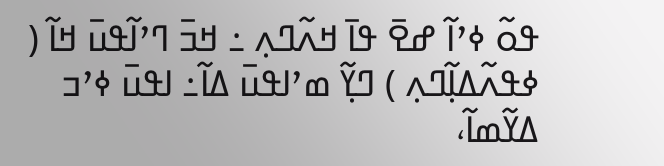ߟߋ߬ ߦߴߊ߬ ߝߐ߫ ߟߊ߫ ߞߍ߬ߣߍ߲ ߸ ߞߏ߫ ߣߴߊ߬ߟߎ߫ ߞߊ߬ ( ߦߟߍ߬ߡߊ߲߬ߣߍ߲ ) ߣߌ߲߬ ߘߴߊߟߎ߫ ߡߊ߬߸ ߊߟߎ߫ ߦߴߏ ߡߌ߬ߘߊ߬،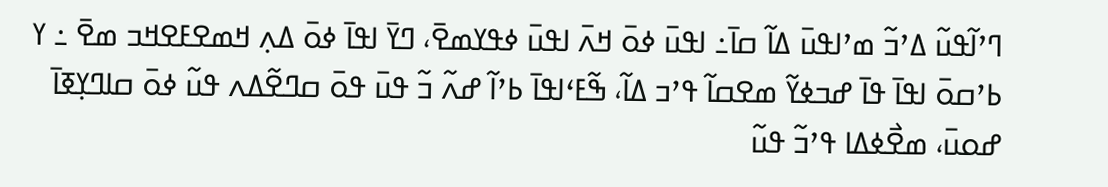ߣߴߊ߬ߟߎ߬ ߡߴߏ߬ ߘߴߊߟߎ߫ ߡߊ߬ ߛߊ߫߸ ߊߟߎ߫ ߦߋ߫ ߞߍ߫ ߊߟߎ߫ ߦߟߌߘߐ߫، ߣߌ߫ ߊߟߊ߫ ߦߋ߫ ߡߍ߲ ߞߘߐߓߐߞߏ ߘߐ߫ ߸ ߌ ߕߴߛߋ߫ ߊߟߊ߫ ߟߊ߫ ߝߏߦߌ߬ ߘߐߛߊ߬ ߟߴߏ ߡߊ߬، ߒ߬ߓߵߊߟߊ߫ ߕߴߊ߬ ߝߍ߬ ߏ߬ ߟߎ߫ ߟߋ߫ ߛߣߐ߬ߡߍ ߟߎ߬ ߦߋ߫ ߛߊߣߌ߲ߧߊ߫ ߝߋߎ߫، ߘߐ߯ߦߡߊ ߟߴߏ߬ ߟߎ߬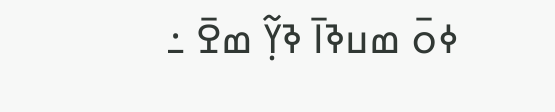ߦߋ߫ ߘߎߢߊ߫ ߢߌ߲߬ ߘߐ߫ ߸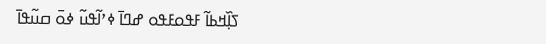ߖߊ߲߰ߞߕߊ߬ ߓߟߋߓߟߋ ߝߣߊ߫ ߦߴߊ߬ߟߎ߬ ߦߋ߫ ߛߎ߬ߟߊ߫